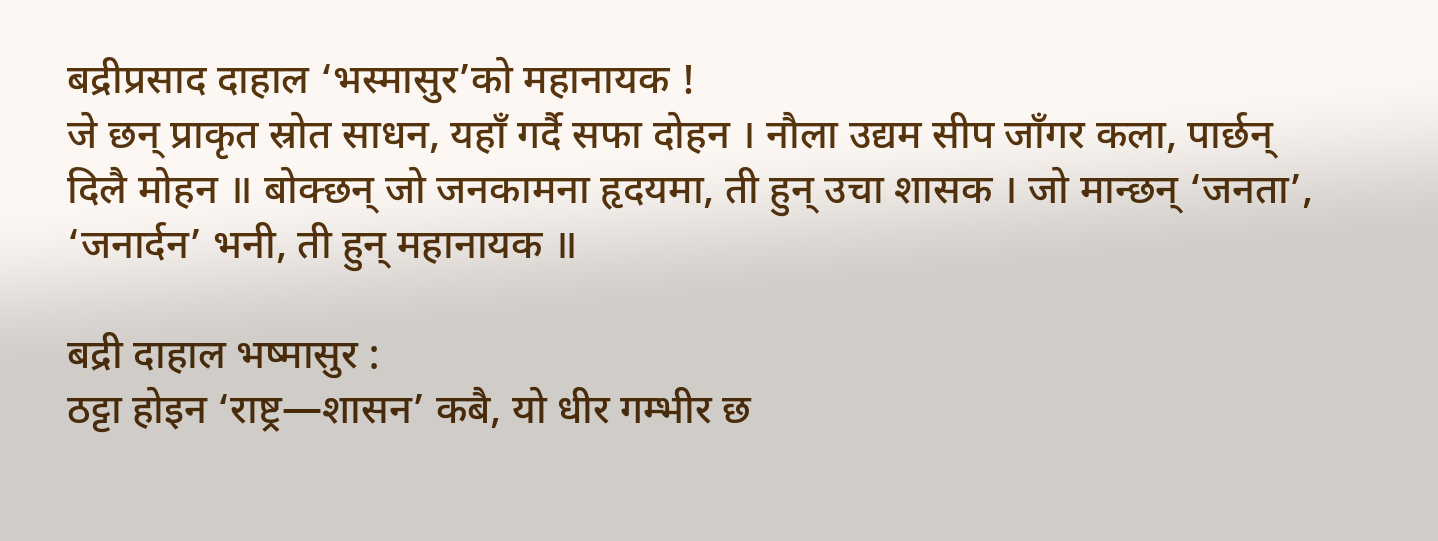बद्रीप्रसाद दाहाल ‘भस्मासुर’को महानायक !
जे छन् प्राकृत स्रोत साधन, यहाँ गर्दै सफा दोहन । नौला उद्यम सीप जाँगर कला, पार्छन् दिलै मोहन ॥ बोक्छन् जो जनकामना हृदयमा, ती हुन् उचा शासक । जो मान्छन् ‘जनता’, ‘जनार्दन’ भनी, ती हुन् महानायक ॥

बद्री दाहाल भष्मासुर :
ठट्टा होइन ‘राष्ट्र—शासन’ कबै, यो धीर गम्भीर छ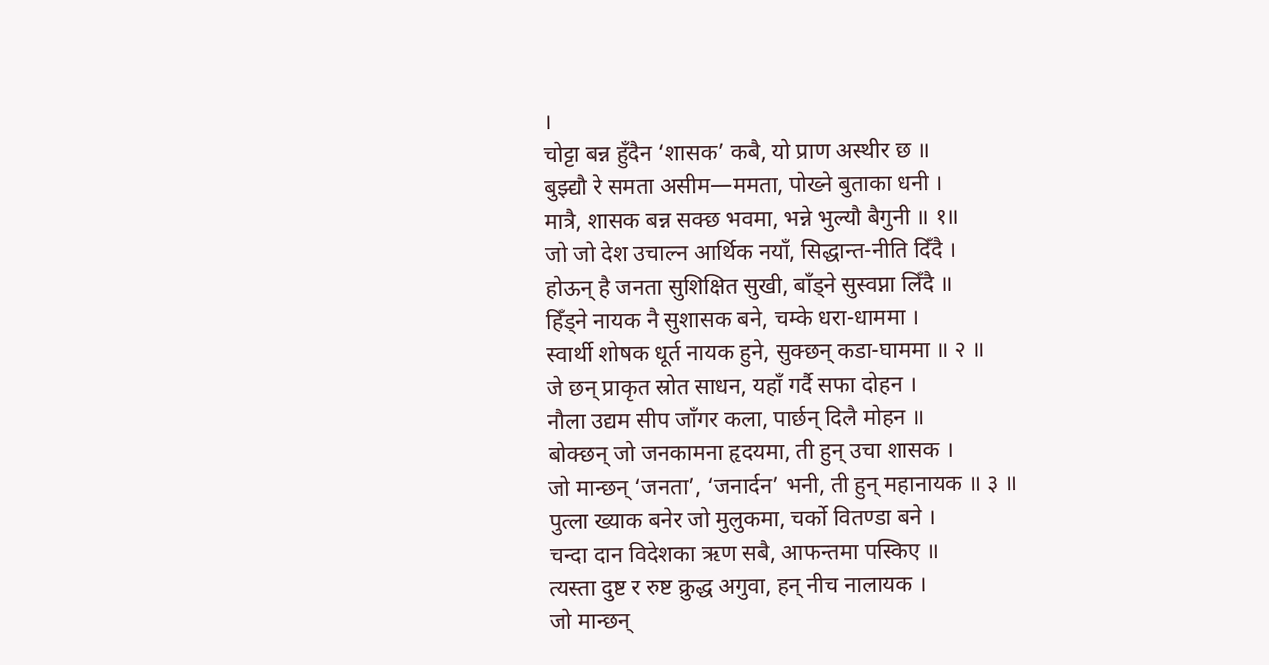।
चोट्टा बन्न हुँदैन ‘शासक’ कबै, यो प्राण अस्थीर छ ॥
बुझ्द्यौ रे समता असीम—ममता, पोख्ने बुताका धनी ।
मात्रै, शासक बन्न सक्छ भवमा, भन्ने भुल्यौ बैगुनी ॥ १॥
जो जो देश उचाल्न आर्थिक नयाँ, सिद्धान्त-नीति दिँदै ।
होऊन् है जनता सुशिक्षित सुखी, बाँड्ने सुस्वप्ना लिँदै ॥
हिँड्ने नायक नै सुशासक बने, चम्के धरा-धाममा ।
स्वार्थी शोषक धूर्त नायक हुने, सुक्छन् कडा-घाममा ॥ २ ॥
जे छन् प्राकृत स्रोत साधन, यहाँ गर्दै सफा दोहन ।
नौला उद्यम सीप जाँगर कला, पार्छन् दिलै मोहन ॥
बोक्छन् जो जनकामना हृदयमा, ती हुन् उचा शासक ।
जो मान्छन् ‘जनता’, ‘जनार्दन’ भनी, ती हुन् महानायक ॥ ३ ॥
पुत्ला ख्याक बनेर जो मुलुकमा, चर्को वितण्डा बने ।
चन्दा दान विदेशका ऋण सबै, आफन्तमा पस्किए ॥
त्यस्ता दुष्ट र रुष्ट क्रुद्ध अगुवा, हन् नीच नालायक ।
जो मान्छन्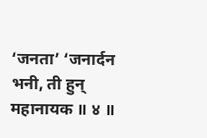‘जनता’ ‘जनार्दन भनी, ती हुन् महानायक ॥ ४ ॥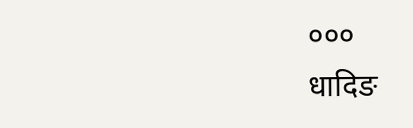०००
धादिङ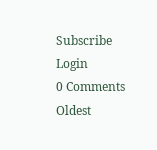Subscribe
Login
0 Comments
Oldest